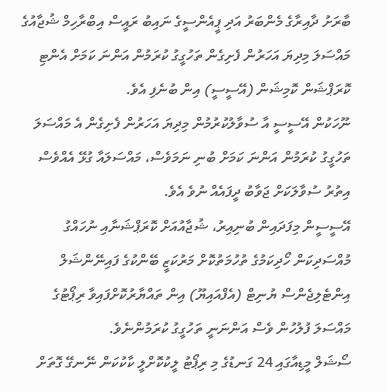ބާރަށު ދާއިރާގެ މެންބަރު އަދި ޕީއެންސީގެ ނައިބު ރައީސް އިބްރާހިމް ޝުޖާއުގެ މައްސަލަ މިދިޔަ އަހަރުން ފެށިގެން ތަހުގީގު ކުރަމުން އަންނަ ކަމަށް އެންޓި ކޮރަޕްޝަން ކޮމިޝަން (އޭސީސީ) އިން ބުނެފި އެވެ.
ނޫހަކުން އޭސީސީ އާ ސުވާލުކުރުމުން މިދިޔަ އަހަރުން ފެށިގެން އެ މައްސަލަ ތަހުގީގު ކުރަމުން އަންނަ ކަމަށް ބުނި ނަމަވެސް، މައްސަލައާ ގުޅޭ އެއްވެސް އިތުރު ސުވާލަކަށް ޖަވާބު ދީފައެއް ނުވެ އެވެ.
އޭސީސީން މިފަދައިން ބުނިއިރު، ޝުޖާއުއަށް ކޮރަޕްޝަނާއި ނުހައްގު މުއްސަދިކަން ހޯދިކަމުގެ ތުހުމަތުކޮށް މަރުކަޒީ ބޭންކުގެ ފައިނޭންޝަލް އިންޓެލިޖެންސް ޔުނިޓް (އެފްއައިޔޫ) އިން ތައްޔާރުކޮށްފައިވާ ރިޕޯޓުގެ މައްސަލަ ފުލުހުން ވެސް އަންނަނީ ތަހުގީގު ކުރަމުންނެވެ.
ސޯޝަލް މީޑިއާގައި 24 ގަނޑުގެ މި ރިޕޯޓު ލީކުކޮށްލީ ކާކުކަން ނޭނގޭ ގޮތަށް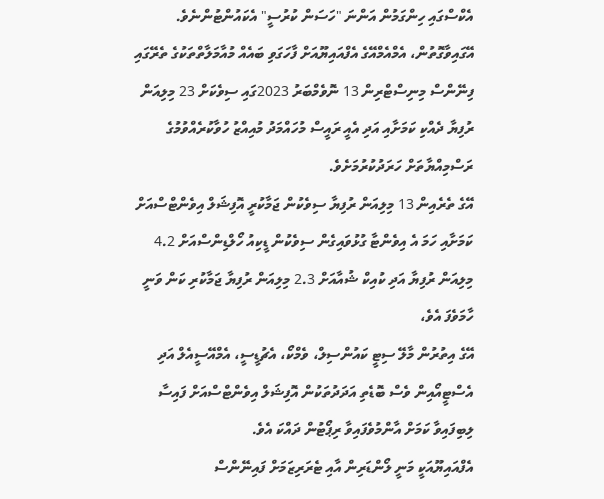އެކްސްގައި ހިންގަމުން އަންނަ "ހަސަން ކުރުސީ" އެކައުންޓުންނެވެ.
އޭގައިވާގޮތުން، އެމްއެމްއޭގެ އެފްއައިޔޫއަށް ފާހަގަވި ބައެއް މުއާމަލާތްތަކުގެ ތެރޭގައި ފިނޭންސް މިނިސްޓްރިން 13 ނޮވެމްބަރު 2023ގައި ސިވެކަށް 23 މިލިއަން ރުފިޔާ ދެއްކި ކަމަށާއި އަދި އެއީ ރައީސް މުހައްމަދު މުއިއްޒު ހުވާކުރެއްވުމުގެ ރަސްމިއްޔާތަށް ހަރަދުކުރުމަށެވެ.
އޭގެ ތެރެއިން 13 މިލިއަން ރުފިޔާ ސިވެކުން ޖަމާކުރީ އޮފިޝަލް އިވެންޓްސްއަށް ކަމަށާއި ހަމަ އެ އިވެންޓާ ގުޅުވައިގެން ސިވެކުން ޑީކިއު ހޯލްޑިންސްއަށް 4.2 މިލިއަން ރުފިޔާ އަދި ކުއިކް ޝުއާއަށް 2.3 މިލިއަން ރުފިޔާ ޖަމާކުރި ކަން ވަނީ ހާމަވެފަ އެވެ،
އޭގެ އިތުރުން މާލޭ ސިޓީ ކައުންސިލް، ވެމްކޯ، އެޗުޑީސީ، އެމްއޭސީއެލް އަދި އެސްޓީއޯއިން ވެސް ބޮޑެތި އަދަދުތަކުން އޮފިޝަލް އިވެންޓްސްއަށް ފައިސާ ލިބިފައިވާ ކަމަށް އާންމުވެފައިވާ ރިޕޯޓުން ދައްކަ އެވެ.
އެފްއައިޔޫއަކީ މަނީ ލޯންޑަރިން އާއި ޓެރަރިޒަމަށް ފައިނޭންސް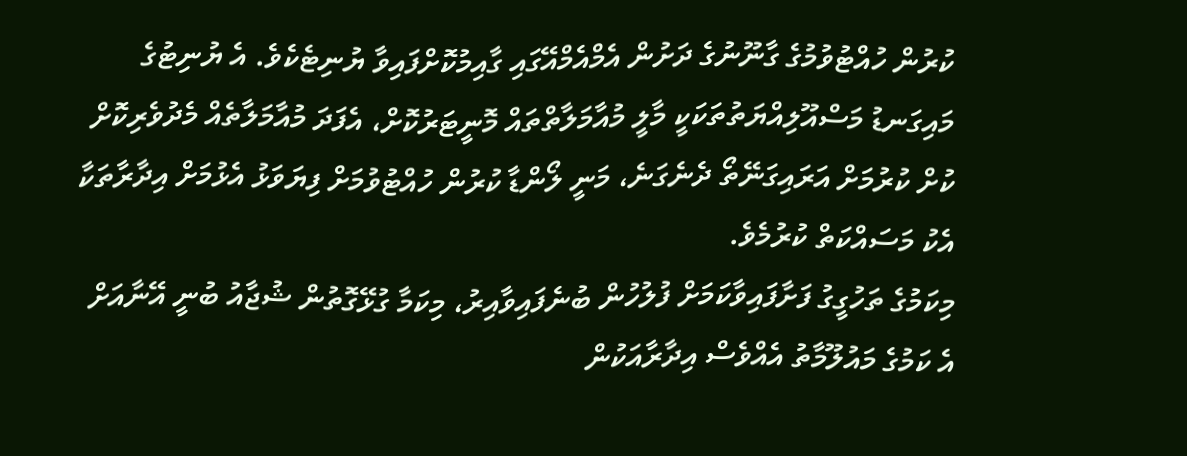ކުރުން ހުއްޓުވުމުގެ ގާނޫނުގެ ދަށުން އެމްއެމްއޭގައި ގާއިމުކޮށްފައިވާ ޔުނިޓެކެވެ. އެ ޔުނިޓުގެ މައިގަނޑު މަސްއޫލިއްޔަތުތަކަކީ މާލީ މުއާމަލާތްތައް މޮނީޓަރުކޮށް، އެފަދަ މުއާމަލާތެއް މެދުވެރިކޮށް ކުށް ކުރުމަށް އަރައިގަނޭތޯ ދެނެގަނެ، މަނީ ލޯންޑާ ކުރުން ހުއްޓުވުމަށް ފިޔަވަޅު އެޅުމަށް އިދާރާތަކާ އެކު މަސައްކަތް ކުރުމެވެ.
މިކަމުގެ ތަހުގީގު ފަށާފައިވާކަމަށް ފުލުހުން ބުނެފައިވާއިރު، މިކަމާ ގުޅޭގޮތުން ޝުޖާއު ބުނީ އޭނާއަށް އެ ކަމުގެ މައުލޫމާތު އެއްވެސް އިދާރާއަކުން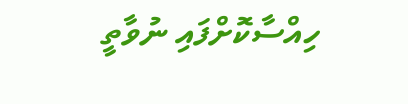ހިއްސާކޮށްފައި ނުވާތީ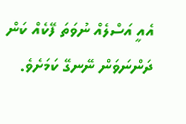އެއީ އަސްލެއް ނުވަތަ ފޭކެއް ކަން ދަންނަވަން ނޭނގޭ ކަމަށެވެ.